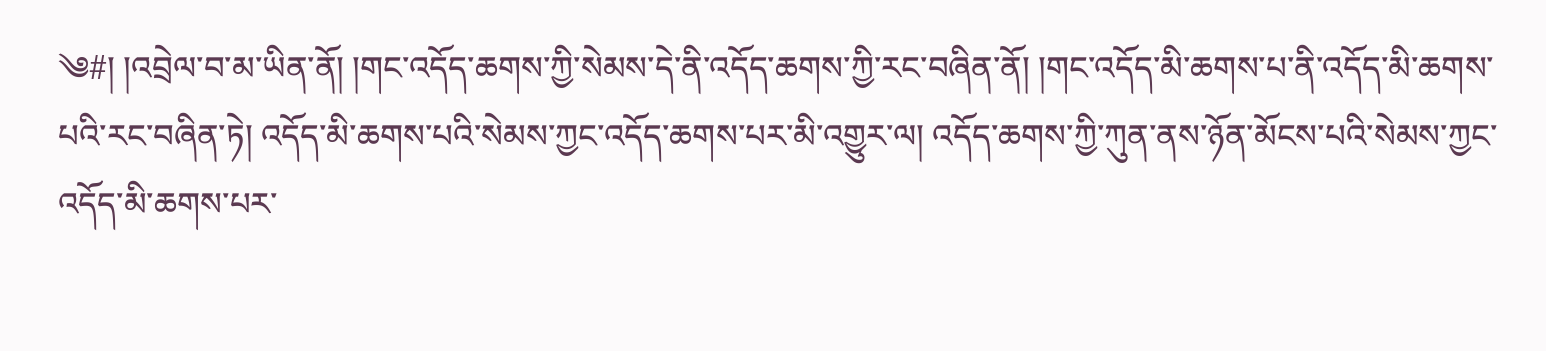༄#། །འབྲེལ་བ་མ་ཡིན་ནོ། །གང་འདོད་ཆགས་ཀྱི་སེམས་དེ་ནི་འདོད་ཆགས་ཀྱི་རང་བཞིན་ནོ། །གང་འདོད་མི་ཆགས་པ་ནི་འདོད་མི་ཆགས་པའི་རང་བཞིན་ཏེ། འདོད་མི་ཆགས་པའི་སེམས་ཀྱང་འདོད་ཆགས་པར་མི་འགྱུར་ལ། འདོད་ཆགས་ཀྱི་ཀུན་ནས་ཉོན་མོངས་པའི་སེམས་ཀྱང་འདོད་མི་ཆགས་པར་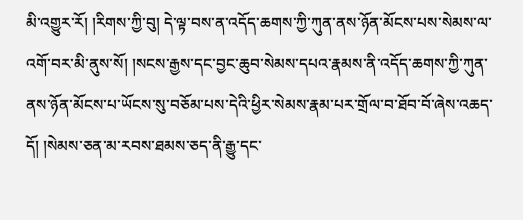མི་འགྱུར་རོ། །རིགས་ཀྱི་བུ། དེ་ལྟ་བས་ན་འདོད་ཆགས་ཀྱི་ཀུན་ནས་ཉོན་མོངས་པས་སེམས་ལ་འགོ་བར་མི་ནུས་སོ། །སངས་རྒྱས་དང་བྱང་ཆུབ་སེམས་དཔའ་རྣམས་ནི་འདོད་ཆགས་ཀྱི་ཀུན་ནས་ཉོན་མོངས་པ་ཡོངས་སུ་བཅོམ་པས་དེའི་ཕྱིར་སེམས་རྣམ་པར་གྲོལ་བ་ཐོབ་བོ་ཞེས་འཆད་དོ། །སེམས་ཅན་མ་རབས་ཐམས་ཅད་ནི་རྒྱུ་དང་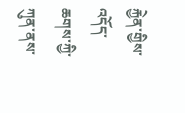རྐྱེན་གྱིས་འདོད་ཆགས་ཀྱི་ཀུན་ནས་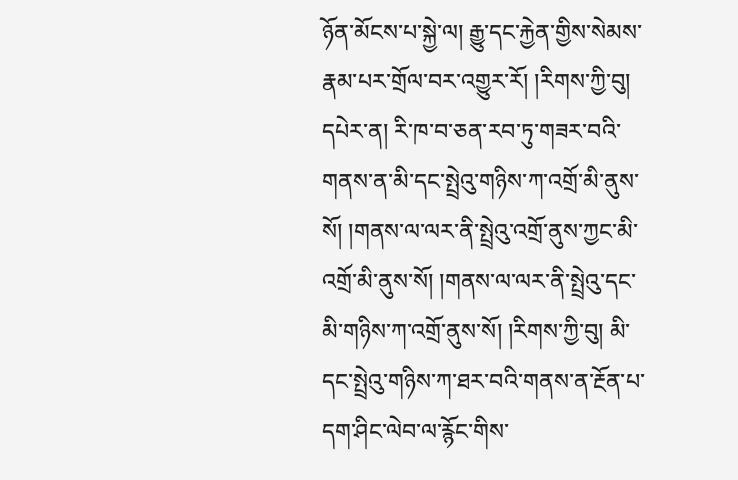ཉོན་མོངས་པ་སྐྱེ་ལ། རྒྱུ་དང་རྐྱེན་གྱིས་སེམས་རྣམ་པར་གྲོལ་བར་འགྱུར་རོ། །རིགས་ཀྱི་བུ། དཔེར་ན། རི་ཁ་བ་ཅན་རབ་ཏུ་གཟར་བའི་གནས་ན་མི་དང་སྤྲེའུ་གཉིས་ཀ་འགྲོ་མི་ནུས་སོ། །གནས་ལ་ལར་ནི་སྤྲེའུ་འགྲོ་ནུས་ཀྱང་མི་འགྲོ་མི་ནུས་སོ། །གནས་ལ་ལར་ནི་སྤྲེའུ་དང་མི་གཉིས་ཀ་འགྲོ་ནུས་སོ། །རིགས་ཀྱི་བུ། མི་དང་སྤྲེའུ་གཉིས་ཀ་ཐར་བའི་གནས་ན་རྔོན་པ་དག་ཤིང་ལེབ་ལ་རྙོང་གིས་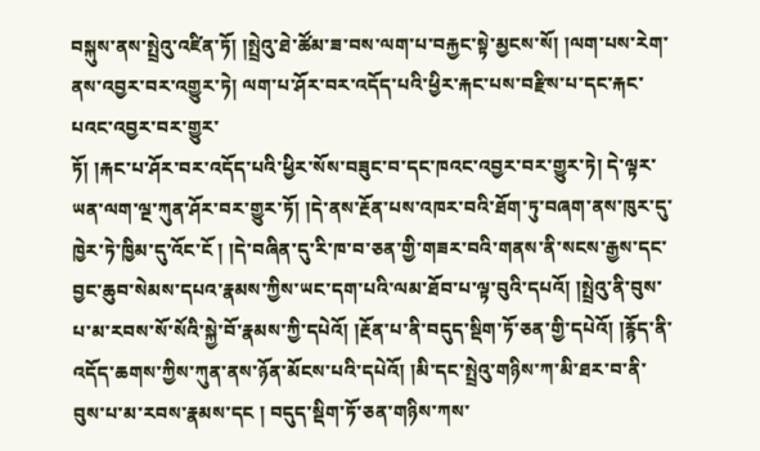བསྐུས་ནས་སྤྲེའུ་འཛིན་ཏོ། །སྤྲེའུ་ཐེ་ཚོམ་ཟ་བས་ལག་པ་བརྐྱང་སྟེ་མྱངས་སོ། །ལག་པས་རེག་ནས་འབྱར་བར་འགྱུར་ཏེ། ལག་པ་ཤོར་བར་འདོད་པའི་ཕྱིར་རྐང་པས་བརྫིས་པ་དང་རྐང་པའང་འབྱར་བར་གྱུར་
ཏོ། །རྐང་པ་ཤོར་བར་འདོད་པའི་ཕྱིར་སོས་བཟུང་བ་དང་ཁའང་འབྱར་བར་གྱུར་ཏེ། དེ་ལྟར་ཡན་ལག་ལྔ་ཀུན་ཤོར་བར་གྱུར་ཏོ། །དེ་ནས་རྔོན་པས་འཁར་བའི་ཐོག་ཏུ་བཞག་ནས་ཁུར་དུ་ཁྱེར་ཏེ་ཁྱིམ་དུ་འོང་ངོ ། །དེ་བཞིན་དུ་རི་ཁ་བ་ཅན་གྱི་གཟར་བའི་གནས་ནི་སངས་རྒྱས་དང་བྱང་ཆུབ་སེམས་དཔའ་རྣམས་ཀྱིས་ཡང་དག་པའི་ལམ་ཐོབ་པ་ལྟ་བུའི་དཔའོ། །སྤྲེའུ་ནི་བུས་པ་མ་རབས་སོ་སོའི་སྐྱེ་བོ་རྣམས་ཀྱི་དཔེའོ། །རྔོན་པ་ནི་བདུད་སྡིག་ཏོ་ཅན་གྱི་དཔེའོ། །རྙོད་ནི་འདོད་ཆགས་ཀྱིས་ཀུན་ནས་ཉོན་མོངས་པའི་དཔེའོ། །མི་དང་སྤྲེའུ་གཉིས་ཀ་མི་ཐར་བ་ནི་བུས་པ་མ་རབས་རྣམས་དང ། བདུད་སྡིག་ཏོ་ཅན་གཉིས་ཀས་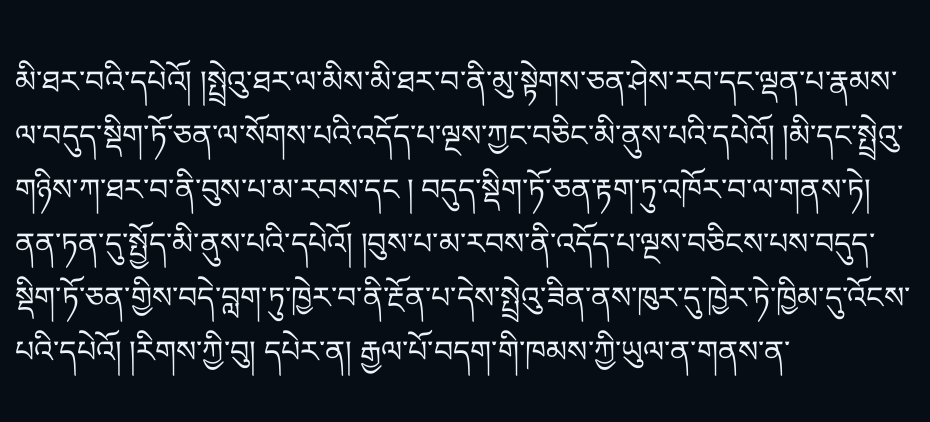མི་ཐར་བའི་དཔེའོ། །སྤྲེའུ་ཐར་ལ་མིས་མི་ཐར་བ་ནི་མུ་སྟེགས་ཅན་ཤེས་རབ་དང་ལྡན་པ་རྣམས་ལ་བདུད་སྡིག་ཏོ་ཅན་ལ་སོགས་པའི་འདོད་པ་ལྔས་ཀྱང་བཅིང་མི་ནུས་པའི་དཔེའོ། །མི་དང་སྤྲེའུ་གཉིས་ཀ་ཐར་བ་ནི་བུས་པ་མ་རབས་དང ། བདུད་སྡིག་ཏོ་ཅན་རྟག་ཏུ་འཁོར་བ་ལ་གནས་ཏེ། ནན་ཏན་དུ་སྤྱོད་མི་ནུས་པའི་དཔེའོ། །བུས་པ་མ་རབས་ནི་འདོད་པ་ལྔས་བཅིངས་པས་བདུད་སྡིག་ཏོ་ཅན་གྱིས་བདེ་བླག་ཏུ་ཁྱེར་བ་ནི་རྔོན་པ་དེས་སྤྲེའུ་ཟིན་ནས་ཁུར་དུ་ཁྱེར་ཏེ་ཁྱིམ་དུ་འོངས་པའི་དཔེའོ། །རིགས་ཀྱི་བུ། དཔེར་ན། རྒྱལ་པོ་བདག་གི་ཁམས་ཀྱི་ཡུལ་ན་གནས་ན་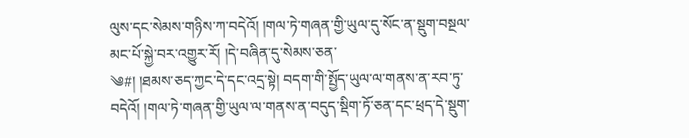ལུས་དང་སེམས་གཉིས་ཀ་བདེའོ། །གལ་ཏེ་གཞན་གྱི་ཡུལ་དུ་སོང་ན་སྡུག་བསྔལ་མང་པོ་སྐྱེ་བར་འགྱུར་རོ། །དེ་བཞིན་དུ་སེམས་ཅན་
༄#། །ཐམས་ཅད་ཀྱང་དེ་དང་འདྲ་སྟེ། བདག་གི་སྤྱོད་ཡུལ་ལ་གནས་ན་རབ་ཏུ་བདེའོ། །གལ་ཏེ་གཞན་གྱི་ཡུལ་ལ་གནས་ན་བདུད་སྡིག་ཏོ་ཅན་དང་ཕྲད་དེ་སྡུག་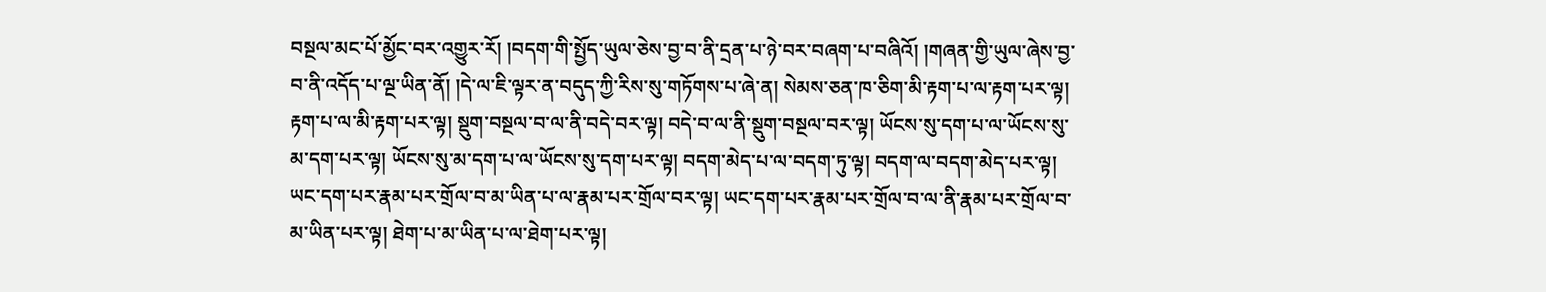བསྔལ་མང་པོ་མྱོང་བར་འགྱུར་རོ། །བདག་གི་སྤྱོད་ཡུལ་ཅེས་བྱ་བ་ནི་དྲན་པ་ཉེ་བར་བཞག་པ་བཞིའོ། །གཞན་གྱི་ཡུལ་ཞེས་བྱ་བ་ནི་འདོད་པ་ལྔ་ཡིན་ནོ། །དེ་ལ་ཇི་ལྟར་ན་བདུད་ཀྱི་རིས་སུ་གཏོགས་པ་ཞེ་ན། སེམས་ཅན་ཁ་ཅིག་མི་རྟག་པ་ལ་རྟག་པར་ལྟ། རྟག་པ་ལ་མི་རྟག་པར་ལྟ། སྡུག་བསྔལ་བ་ལ་ནི་བདེ་བར་ལྟ། བདེ་བ་ལ་ནི་སྡུག་བསྔལ་བར་ལྟ། ཡོངས་སུ་དག་པ་ལ་ཡོངས་སུ་མ་དག་པར་ལྟ། ཡོངས་སུ་མ་དག་པ་ལ་ཡོངས་སུ་དག་པར་ལྟ། བདག་མེད་པ་ལ་བདག་ཏུ་ལྟ། བདག་ལ་བདག་མེད་པར་ལྟ། ཡང་དག་པར་རྣམ་པར་གྲོལ་བ་མ་ཡིན་པ་ལ་རྣམ་པར་གྲོལ་བར་ལྟ། ཡང་དག་པར་རྣམ་པར་གྲོལ་བ་ལ་ནི་རྣམ་པར་གྲོལ་བ་མ་ཡིན་པར་ལྟ། ཐེག་པ་མ་ཡིན་པ་ལ་ཐེག་པར་ལྟ།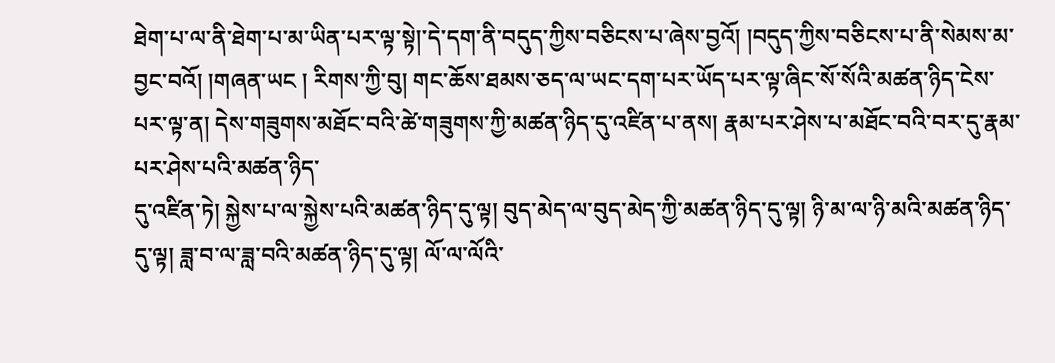ཐེག་པ་ལ་ནི་ཐེག་པ་མ་ཡིན་པར་ལྟ་སྟེ།་དེ་དག་ནི་བདུད་ཀྱིས་བཅིངས་པ་ཞེས་བྱའོ། །བདུད་ཀྱིས་བཅིངས་པ་ནི་སེམས་མ་བྱང་བའོ། །གཞན་ཡང ། རིགས་ཀྱི་བུ། གང་ཆོས་ཐམས་ཅད་ལ་ཡང་དག་པར་ཡོད་པར་ལྟ་ཞིང་སོ་སོའི་མཚན་ཉིད་ངེས་པར་ལྟ་ན། དེས་གཟུགས་མཐོང་བའི་ཚེ་གཟུགས་ཀྱི་མཚན་ཉིད་དུ་འཛིན་པ་ནས། རྣམ་པར་ཤེས་པ་མཐོང་བའི་བར་དུ་རྣམ་པར་ཤེས་པའི་མཚན་ཉིད་
དུ་འཛིན་ཏེ། སྐྱེས་པ་ལ་སྐྱེས་པའི་མཚན་ཉིད་དུ་ལྟ། བུད་མེད་ལ་བུད་མེད་ཀྱི་མཚན་ཉིད་དུ་ལྟ། ཉི་མ་ལ་ཉི་མའི་མཚན་ཉིད་དུ་ལྟ། ཟླ་བ་ལ་ཟླ་བའི་མཚན་ཉིད་དུ་ལྟ། ལོ་ལ་ལོའི་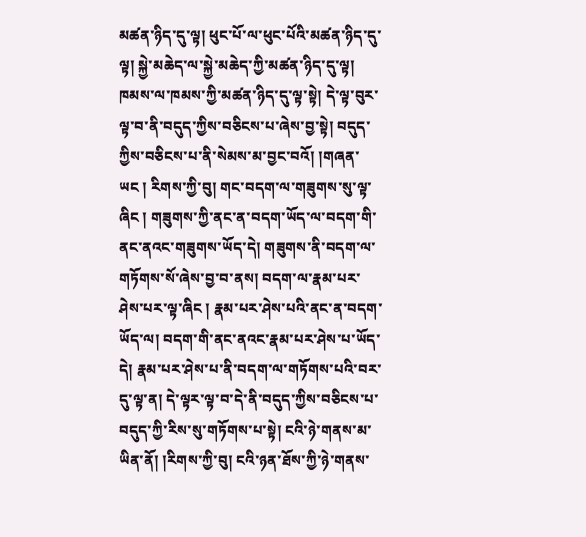མཚན་ཉིད་དུ་ལྟ། ཕུང་པོ་ལ་ཕུང་པོའི་མཚན་ཉིད་དུ་ལྟ། སྐྱེ་མཆེད་ལ་སྐྱེ་མཆེད་ཀྱི་མཚན་ཉིད་དུ་ལྟ། ཁམས་ལ་ཁམས་ཀྱི་མཚན་ཉིད་དུ་ལྟ་སྟེ། དེ་ལྟ་བུར་ལྟ་བ་ནི་བདུད་ཀྱིས་བཅིངས་པ་ཞེས་བྱ་སྟེ། བདུད་ཀྱིས་བཅིངས་པ་ནི་སེམས་མ་བྱང་བའོ། །གཞན་ཡང ། རིགས་ཀྱི་བུ། གང་བདག་ལ་གཟུགས་སུ་ལྟ་ཞིང ། གཟུགས་ཀྱི་ནང་ན་བདག་ཡོད་ལ་བདག་གི་ནང་ནའང་གཟུགས་ཡོད་དེ། གཟུགས་ནི་བདག་ལ་གཏོགས་སོ་ཞེས་བྱ་བ་ནས། བདག་ལ་རྣམ་པར་ཤེས་པར་ལྟ་ཞིང ། རྣམ་པར་ཤེས་པའི་ནང་ན་བདག་ཡོད་ལ། བདག་གི་ནང་ནའང་རྣམ་པར་ཤེས་པ་ཡོད་དེ། རྣམ་པར་ཤེས་པ་ནི་བདག་ལ་གཏོགས་པའི་བར་དུ་ལྟ་ན། དེ་ལྟར་ལྟ་བ་དེ་ནི་བདུད་ཀྱིས་བཅིངས་པ་བདུད་ཀྱི་རིས་སུ་གཏོགས་པ་སྟེ། ངའི་ཉེ་གནས་མ་ཡིན་ནོ། །རིགས་ཀྱི་བུ། ངའི་ཉན་ཐོས་ཀྱི་ཉེ་གནས་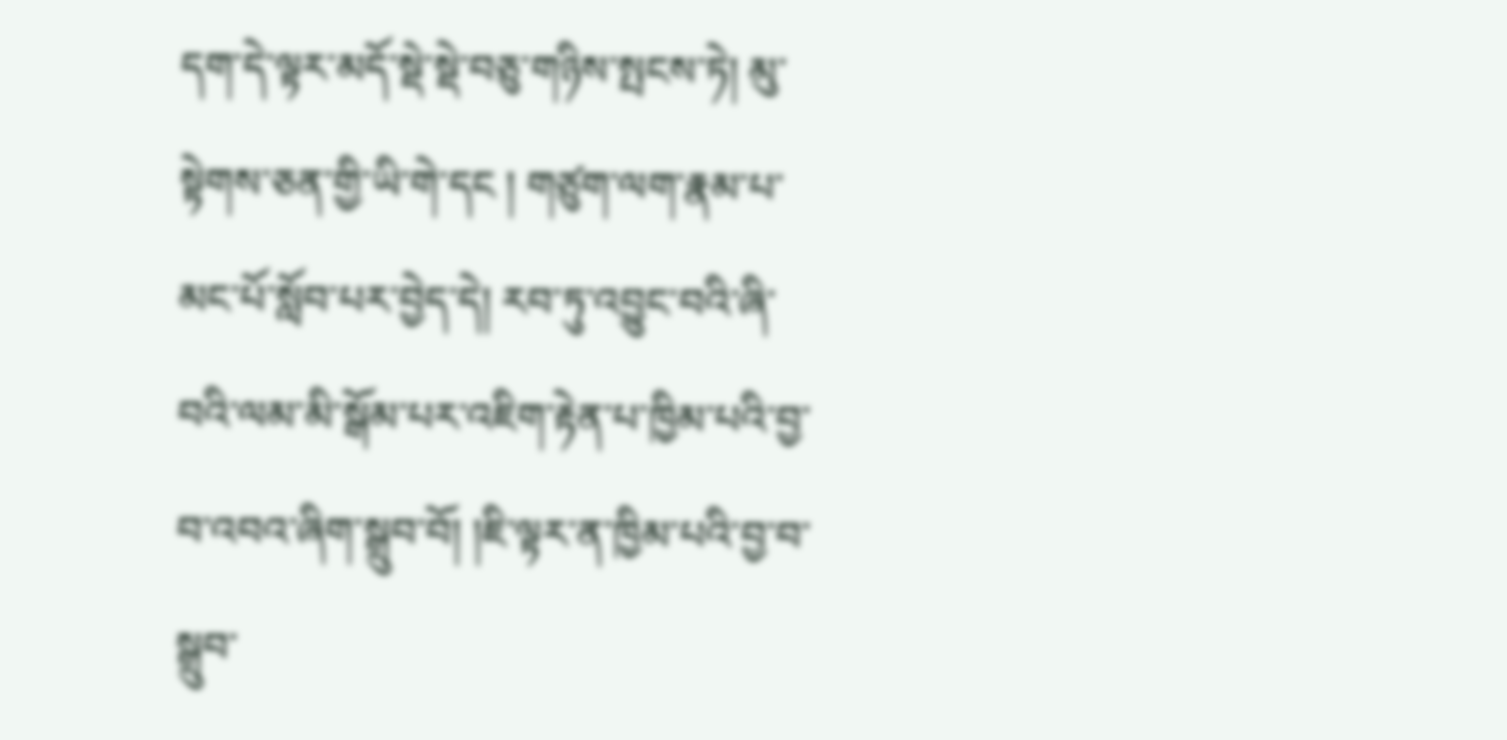དག་དེ་ལྟར་མདོ་སྡེ་སྡེ་བཅུ་གཉིས་སྤངས་ཏེ། མུ་སྟེགས་ཅན་གྱི་ཡི་གེ་དང ། གཙུག་ལག་རྣམ་པ་མང་པོ་སློབ་པར་བྱེད་དེ། རབ་ཏུ་འབྱུང་བའི་ཞི་བའི་ལམ་མི་སྒོམ་པར་འཇིག་རྟེན་པ་ཁྱིམ་པའི་བྱ་བ་འབའ་ཞིག་སྒྲུབ་བོ། །ཇི་ལྟར་ན་ཁྱིམ་པའི་བྱ་བ་སྒྲུབ་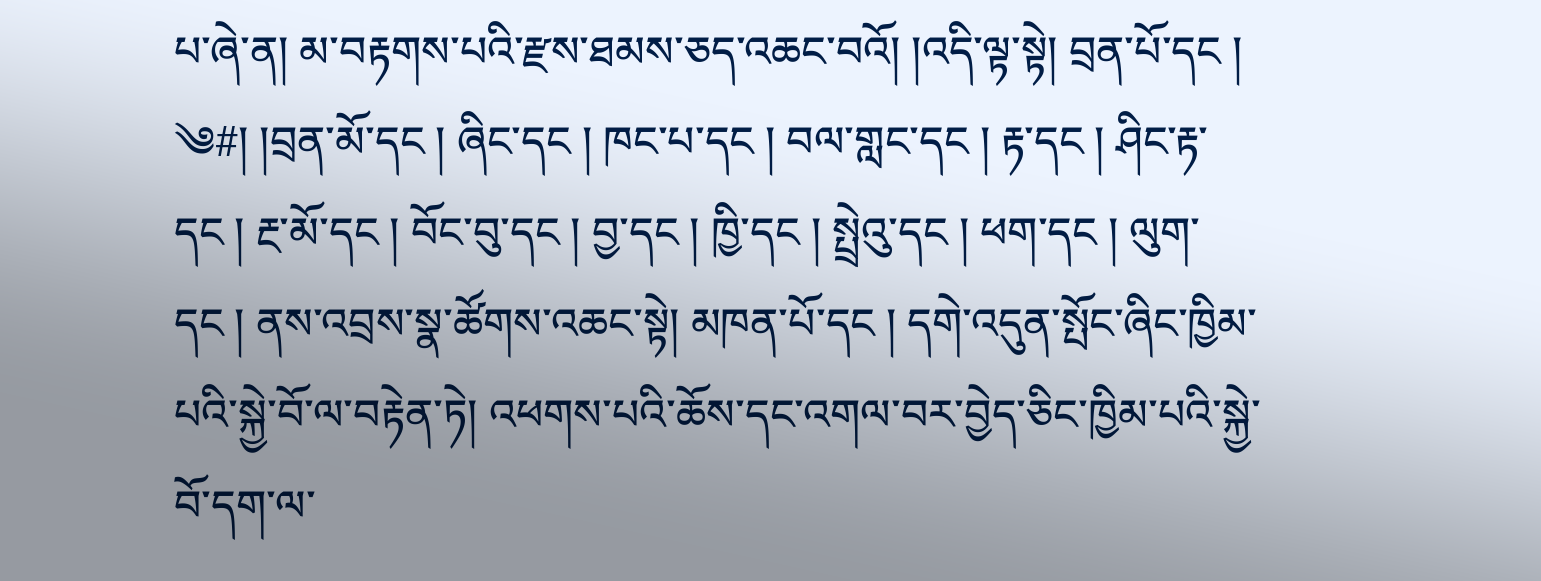པ་ཞེ་ན། མ་བརྟགས་པའི་རྫས་ཐམས་ཅད་འཆང་བའོ། །འདི་ལྟ་སྟེ། བྲན་པོ་དང །
༄#། །བྲན་མོ་དང ། ཞིང་དང ། ཁང་པ་དང ། བལ་གླང་དང ། རྟ་དང ། ཤིང་རྟ་དང ། རྔ་མོ་དང ། བོང་བུ་དང ། བྱ་དང ། ཁྱི་དང ། སྤྲེའུ་དང ། ཕག་དང ། ལུག་དང ། ནས་འབྲས་སྣ་ཚོགས་འཆང་སྟེ། མཁན་པོ་དང ། དགེ་འདུན་སྤོང་ཞིང་ཁྱིམ་པའི་སྐྱེ་བོ་ལ་བརྟེན་ཏེ། འཕགས་པའི་ཆོས་དང་འགལ་བར་བྱེད་ཅིང་ཁྱིམ་པའི་སྐྱེ་བོ་དག་ལ་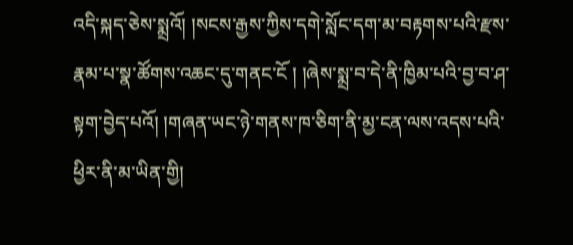འདི་སྐད་ཅེས་སྨྲའོ། །སངས་རྒྱས་ཀྱིས་དགེ་སློང་དག་མ་བརྟགས་པའི་རྫས་རྣམ་པ་སྣ་ཚོགས་འཆང་དུ་གནང་ངོ ། །ཞེས་སྨྲ་བ་དེ་ནི་ཁྱིམ་པའི་བྱ་བ་ཤ་སྟག་བྱེད་པའོ། །གཞན་ཡང་ཉེ་གནས་ཁ་ཅིག་ནི་མྱ་ངན་ལས་འདས་པའི་ཕྱིར་ནི་མ་ཡིན་གྱི།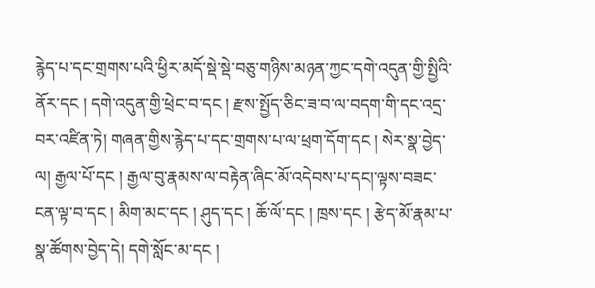རྙེད་པ་དང་གྲགས་པའི་ཕྱིར་མདོ་སྡེ་སྡེ་བཅུ་གཉིས་མཉན་ཀྱང་དགེ་འདུན་གྱི་སྤྱིའི་ནོར་དང ། དགེ་འདུན་གྱི་ཕྲེང་བ་དང ། རྫས་སྤྱོད་ཅིང་ཟ་བ་ལ་བདག་གི་དང་འདྲ་བར་འཛིན་ཏེ། གཞན་གྱིས་རྙེད་པ་དང་གྲགས་པ་ལ་ཕྲག་དོག་དང ། སེར་སྣ་བྱེད་ལ། རྒྱལ་པོ་དང ། རྒྱལ་བུ་རྣམས་ལ་བརྟེན་ཞིང་མོ་འདེབས་པ་དང།་ལྟས་བཟང་ངན་ལྟ་བ་དང ། མིག་མང་དང ། ཤུད་དང ། ཆོ་ལོ་དང ། ཁྲས་དང ། རྩེད་མོ་རྣམ་པ་སྣ་ཚོགས་བྱེད་དེ། དགེ་སློང་མ་དང །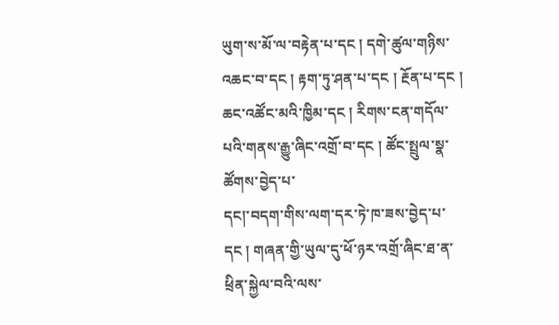ཡུག་ས་མོ་ལ་བརྟེན་པ་དང ། དགེ་ཚུལ་གཉིས་འཆང་བ་དང ། རྟག་ཏུ་ཤན་པ་དང ། རྔོན་པ་དང ། ཆང་འཚོང་མའི་ཁྱིམ་དང ། རིགས་ངན་གདོལ་པའི་གནས་རྒྱུ་ཞིང་འགྲོ་བ་དང ། ཚོང་སྤྲུལ་སྣ་ཚོགས་བྱེད་པ་
དང།་བདག་གིས་ལག་དར་ཏེ་ཁ་ཟས་བྱེད་པ་དང ། གཞན་གྱི་ཡུལ་དུ་ཕོ་ཉར་འགྲོ་ཞིང་ཐ་ན་ཕྲིན་སྐྱེལ་བའི་ལས་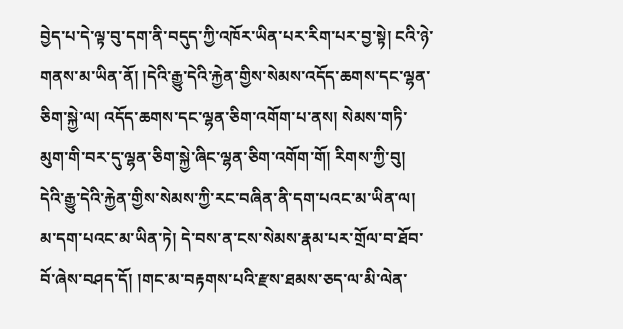བྱེད་པ་དེ་ལྟ་བུ་དག་ནི་བདུད་ཀྱི་འཁོར་ཡིན་པར་རིག་པར་བྱ་སྟེ། ངའི་ཉེ་གནས་མ་ཡིན་ནོ། །དེའི་རྒྱུ་དེའི་རྐྱེན་གྱིས་སེམས་འདོད་ཆགས་དང་ལྷན་ཅིག་སྐྱེ་ལ། འདོད་ཆགས་དང་ལྷན་ཅིག་འགོག་པ་ནས། སེམས་གཏི་མུག་གི་བར་དུ་ལྷན་ཅིག་སྐྱེ་ཞིང་ལྷན་ཅིག་འགོག་གོ། རིགས་ཀྱི་བུ། དེའི་རྒྱུ་དེའི་རྐྱེན་གྱིས་སེམས་ཀྱི་རང་བཞིན་ནི་དག་པའང་མ་ཡིན་ལ། མ་དག་པའང་མ་ཡིན་ཏེ། དེ་བས་ན་ངས་སེམས་རྣམ་པར་གྲོལ་བ་ཐོབ་བོ་ཞེས་བཤད་དོ། །གང་མ་བརྟགས་པའི་རྫས་ཐམས་ཅད་ལ་མི་ལེན་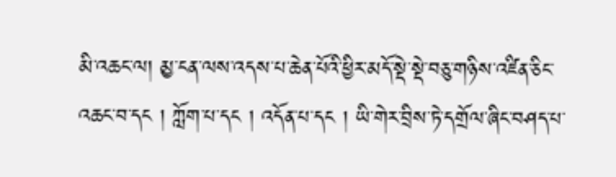མི་འཆང་ལ། མྱ་ངན་ལས་འདས་པ་ཆེན་པོའི་ཕྱིར་མདོ་སྡེ་སྡེ་བཅུ་གཉིས་འཛིན་ཅིང་འཆང་བ་དང ། ཀློག་པ་དང ། འདོན་པ་དང ། ཡི་གེར་བྲིས་ཏེ་དགྲོལ་ཞིང་བཤད་པ་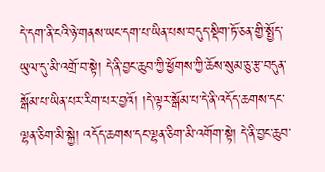དེ་དག་ནི་ངའི་ཉེ་གནས་ཡང་དག་པ་ཡིན་པས་བདུད་སྡིག་ཏོ་ཅན་གྱི་སྤྱོད་ཡུལ་དུ་མི་འགྲོ་བ་སྟེ། དེ་ནི་བྱང་ཆུབ་ཀྱི་ཕྱོགས་ཀྱི་ཆོས་སུམ་ཅུ་རྩ་བདུན་སྒོམ་པ་ཡིན་པར་རིག་པར་བྱའོ། །དེ་ལྟར་སྒོམ་པ་དེ་ནི་འདོད་ཆགས་དང་ལྷན་ཅིག་མི་སྐྱེ། འདོད་ཆགས་དང་ལྷན་ཅིག་མི་འགོག་སྟེ། དེ་ནི་བྱང་ཆུབ་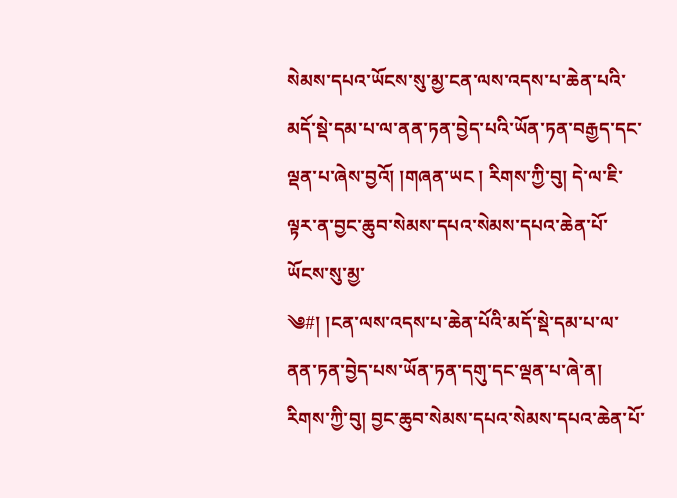སེམས་དཔའ་ཡོངས་སུ་མྱ་ངན་ལས་འདས་པ་ཆེན་པའི་མདོ་སྡེ་དམ་པ་ལ་ནན་ཏན་བྱེད་པའི་ཡོན་ཏན་བརྒྱད་དང་ལྡན་པ་ཞེས་བྱའོ། །གཞན་ཡང ། རིགས་ཀྱི་བུ། དེ་ལ་ཇི་ལྟར་ན་བྱང་ཆུབ་སེམས་དཔའ་སེམས་དཔའ་ཆེན་པོ་ཡོངས་སུ་མྱ་
༄#། །ངན་ལས་འདས་པ་ཆེན་པོའི་མདོ་སྡེ་དམ་པ་ལ་ནན་ཏན་བྱེད་པས་ཡོན་ཏན་དགུ་དང་ལྡན་པ་ཞེ་ན། རིགས་ཀྱི་བུ། བྱང་ཆུབ་སེམས་དཔའ་སེམས་དཔའ་ཆེན་པོ་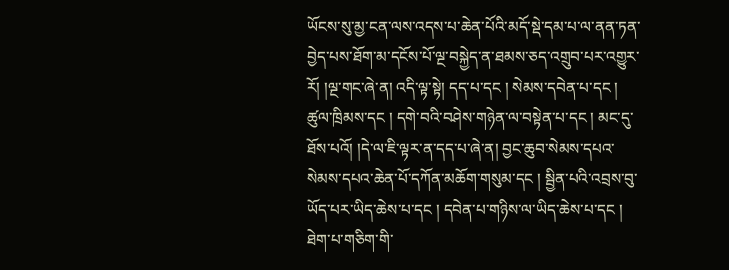ཡོངས་སུ་མྱ་ངན་ལས་འདས་པ་ཆེན་པོའི་མདོ་སྡེ་དམ་པ་ལ་ནན་ཏན་བྱེད་པས་ཐོག་མ་དངོས་པོ་ལྔ་བསྐྱེད་ན་ཐམས་ཅད་འགྲུབ་པར་འགྱུར་རོ། །ལྔ་གང་ཞེ་ན། འདི་ལྟ་སྟེ། དད་པ་དང ། སེམས་དབེན་པ་དང ། ཚུལ་ཁྲིམས་དང ། དགེ་བའི་བཤེས་གཉེན་ལ་བསྟེན་པ་དང ། མང་དུ་ཐོས་པའོ། །དེ་ལ་ཇི་ལྟར་ན་དད་པ་ཞེ་ན། བྱང་ཆུབ་སེམས་དཔའ་སེམས་དཔའ་ཆེན་པོ་དཀོན་མཆོག་གསུམ་དང ། སྦྱིན་པའི་འབྲས་བུ་ཡོད་པར་ཡིད་ཆེས་པ་དང ། དབེན་པ་གཉིས་ལ་ཡིད་ཆེས་པ་དང ། ཐེག་པ་གཅིག་གི་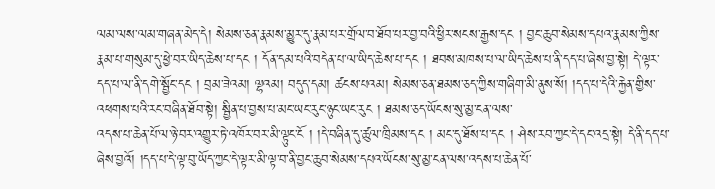ལམ་ལས་ལམ་གཞན་མེད་དེ། སེམས་ཅན་རྣམས་མྱུར་དུ་རྣམ་པར་གྲོལ་བ་ཐོབ་པར་བྱ་བའི་ཕྱིར་སངས་རྒྱས་དང ། བྱང་ཆུབ་སེམས་དཔའ་རྣམས་ཀྱིས་རྣམ་པ་གསུམ་དུ་ཕྱེ་བར་ཡིད་ཆེས་པ་དང ། དོན་དམ་པའི་བདེན་པ་ལ་ཡིད་ཆེས་པ་དང ། ཐབས་མཁས་པ་ལ་ཡིད་ཆེས་པ་ནི་དད་པ་ཞེས་བྱ་སྟེ། དེ་ལྟར་དད་པ་ལ་ནི་དགེ་སྦྱོང་དང ། བྲམ་ཟེའམ། ལྷའམ། བདུད་དམ། ཚངས་པའམ། སེམས་ཅན་ཐམས་ཅད་ཀྱིས་གཞིག་མི་ནུས་སོ། །དད་པ་དེའི་རྐྱེན་གྱིས་འཕགས་པའི་རང་བཞིན་ཐོབ་སྟེ། སྦྱིན་པ་བྱས་པ་མང་ཡང་རུང་ཉུང་ཡང་རུང ། ཐམས་ཅད་ཡོངས་སུ་མྱ་ངན་ལས་
འདས་པ་ཆེན་པོ་ལ་ཉེ་བར་འགྱུར་ཏེ་འཁོར་བར་མི་ལྟུང་ངོ ། །དེ་བཞིན་དུ་ཚུལ་ཁྲིམས་དང ། མང་དུ་ཐོས་པ་དང ། ཤེས་རབ་ཀྱང་དེ་དང་འདྲ་སྟེ། དེ་ནི་དད་པ་ཞེས་བྱའོ། །དད་པ་དེ་ལྟ་བུ་ཡོད་ཀྱང་དེ་ལྟར་མི་ལྟ་བ་ནི་བྱང་ཆུབ་སེམས་དཔའ་ཡོངས་སུ་མྱ་ངན་ལས་འདས་པ་ཆེན་པོ་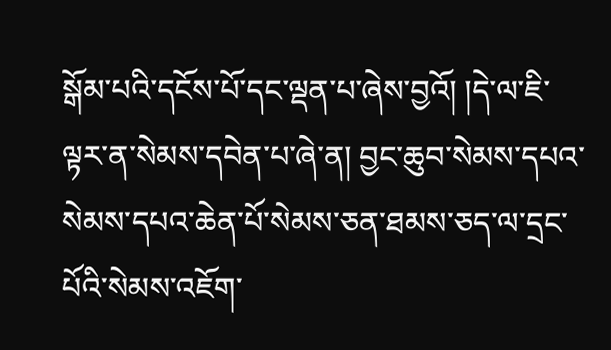སྒོམ་པའི་དངོས་པོ་དང་ལྡན་པ་ཞེས་བྱའོ། །དེ་ལ་ཇི་ལྟར་ན་སེམས་དབེན་པ་ཞེ་ན། བྱང་ཆུབ་སེམས་དཔའ་སེམས་དཔའ་ཆེན་པོ་སེམས་ཅན་ཐམས་ཅད་ལ་དྲང་པོའི་སེམས་འཇོག་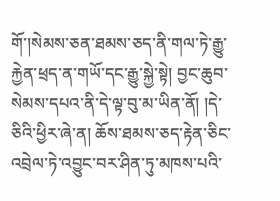གོ་།སེམས་ཅན་ཐམས་ཅད་ནི་གལ་ཏེ་རྒྱུ་རྐྱེན་ཕྲད་ན་གཡོ་དང་རྒྱུ་སྐྱེ་སྟེ། བྱང་ཆུབ་སེམས་དཔའ་ནི་དེ་ལྟ་བུ་མ་ཡིན་ནོ། །དེ་ཅིའི་ཕྱིར་ཞེ་ན། ཆོས་ཐམས་ཅད་རྟེན་ཅིང་འབྲེལ་ཏེ་འབྱུང་བར་ཤིན་ཏུ་མཁས་པའི་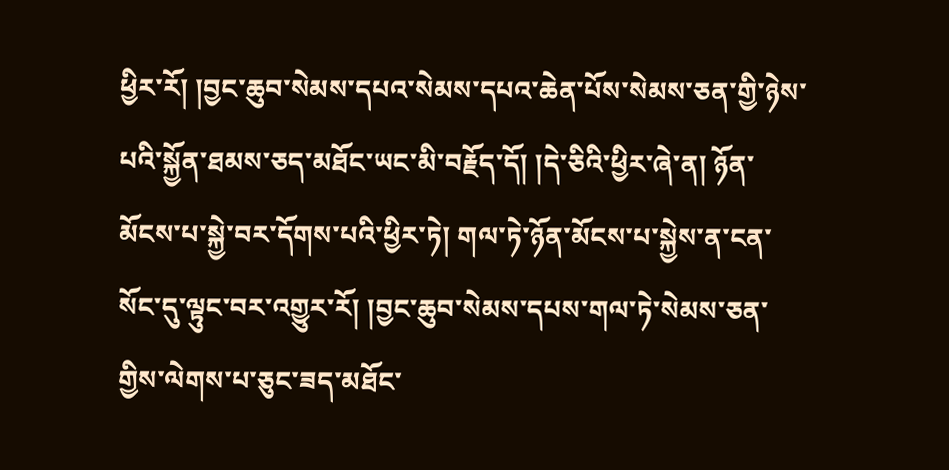ཕྱིར་རོ། །བྱང་ཆུབ་སེམས་དཔའ་སེམས་དཔའ་ཆེན་པོས་སེམས་ཅན་གྱི་ཉེས་པའི་སྐྱོན་ཐམས་ཅད་མཐོང་ཡང་མི་བརྗོད་དོ། །དེ་ཅིའི་ཕྱིར་ཞེ་ན། ཉོན་མོངས་པ་སྐྱེ་བར་དོགས་པའི་ཕྱིར་ཏེ། གལ་ཏེ་ཉོན་མོངས་པ་སྐྱེས་ན་ངན་སོང་དུ་ལྟུང་བར་འགྱུར་རོ། །བྱང་ཆུབ་སེམས་དཔས་གལ་ཏེ་སེམས་ཅན་གྱིས་ལེགས་པ་ཅུང་ཟད་མཐོང་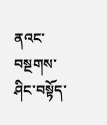ནའང་བསྔགས་ཤིང་བསྟོད་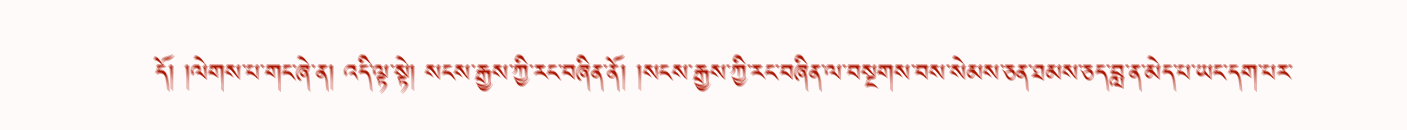དོ། །ལེགས་པ་གང་ཞེ་ན། འདི་ལྟ་སྟེ། སངས་རྒྱས་ཀྱི་རང་བཞིན་ནོ། །སངས་རྒྱས་ཀྱི་རང་བཞིན་ལ་བསྔགས་བས་སེམས་ཅན་ཐམས་ཅད་བླ་ན་མེད་པ་ཡང་དག་པར་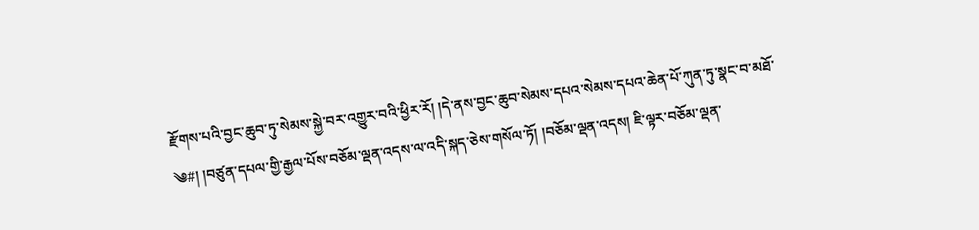རྫོགས་པའི་བྱང་ཆུབ་ཏུ་སེམས་སྐྱེ་བར་འགྱུར་བའི་ཕྱིར་རོ། །དེ་ནས་བྱང་ཆུབ་སེམས་དཔའ་སེམས་དཔའ་ཆེན་པོ་ཀུན་ཏུ་སྣང་བ་མཐོ་
༄#། །བཙུན་དཔལ་གྱི་རྒྱལ་པོས་བཅོམ་ལྡན་འདས་ལ་འདི་སྐད་ཅེས་གསོལ་ཏོ། །བཅོམ་ལྡན་འདས། ཇི་ལྟར་བཅོམ་ལྡན་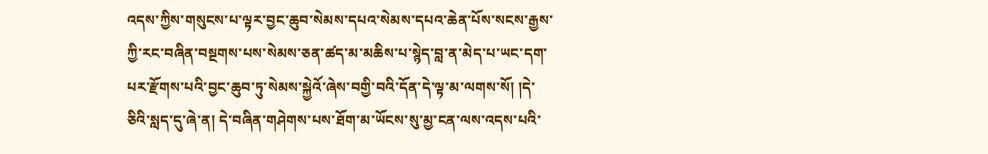འདས་ཀྱིས་གསུངས་པ་ལྟར་བྱང་ཆུབ་སེམས་དཔའ་སེམས་དཔའ་ཆེན་པོས་སངས་རྒྱས་ཀྱི་རང་བཞིན་བསྔགས་པས་སེམས་ཅན་ཚད་མ་མཆིས་པ་སྙེད་བླ་ན་མེད་པ་ཡང་དག་པར་རྫོགས་པའི་བྱང་ཆུབ་ཏུ་སེམས་སྐྱེའོ་ཞེས་བགྱི་བའི་དོན་དེ་ལྟ་མ་ལགས་སོ། །དེ་ཅིའི་སླད་དུ་ཞེ་ན། དེ་བཞིན་གཤེགས་པས་ཐོག་མ་ཡོངས་སུ་མྱ་ངན་ལས་འདས་པའི་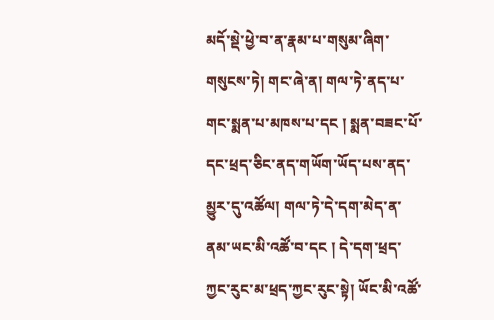མདོ་སྡེ་ཕྱེ་བ་ན་རྣམ་པ་གསུམ་ཞིག་གསུངས་ཏེ། གང་ཞེ་ན། གལ་ཏེ་ནད་པ་གང་སྨན་པ་མཁས་པ་དང ། སྨན་བཟང་པོ་དང་ཕྲད་ཅིང་ནད་གཡོག་ཡོད་པས་ནད་མྱུར་དུ་འཚོལ། གལ་ཏེ་དེ་དག་མེད་ན་ནམ་ཡང་མི་འཚོ་བ་དང ། དེ་དག་ཕྲད་ཀྱང་རུང་མ་ཕྲད་ཀྱང་རུང་སྟེ། ཡོང་མི་འཚོ་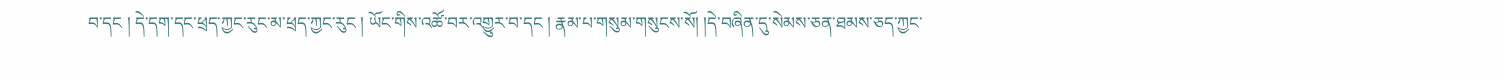བ་དང ། དེ་དག་དང་ཕྲད་ཀྱང་རུང་མ་ཕྲད་ཀྱང་རུང ། ཡོང་གིས་འཚོ་བར་འགྱུར་བ་དང ། རྣམ་པ་གསུམ་གསུངས་སོ། །དེ་བཞིན་དུ་སེམས་ཅན་ཐམས་ཅད་ཀྱང་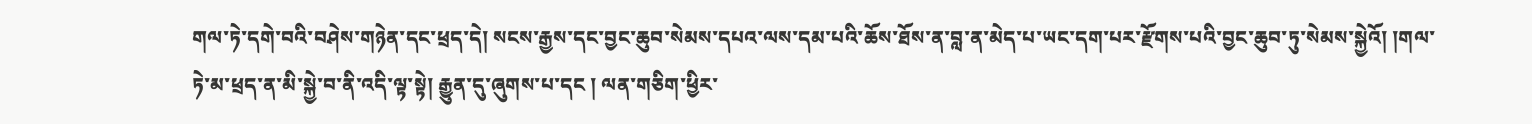གལ་ཏེ་དགེ་བའི་བཤེས་གཉེན་དང་ཕྲད་དེ། སངས་རྒྱས་དང་བྱང་ཆུབ་སེམས་དཔའ་ལས་དམ་པའི་ཆོས་ཐོས་ན་བླ་ན་མེད་པ་ཡང་དག་པར་རྫོགས་པའི་བྱང་ཆུབ་ཏུ་སེམས་སྐྱེའོ། །གལ་ཏེ་མ་ཕྲད་ན་མི་སྐྱེ་བ་ནི་འདི་ལྟ་སྟེ། རྒྱུན་དུ་ཞུགས་པ་དང ། ལན་གཅིག་ཕྱིར་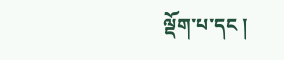ལྡོག་པ་དང །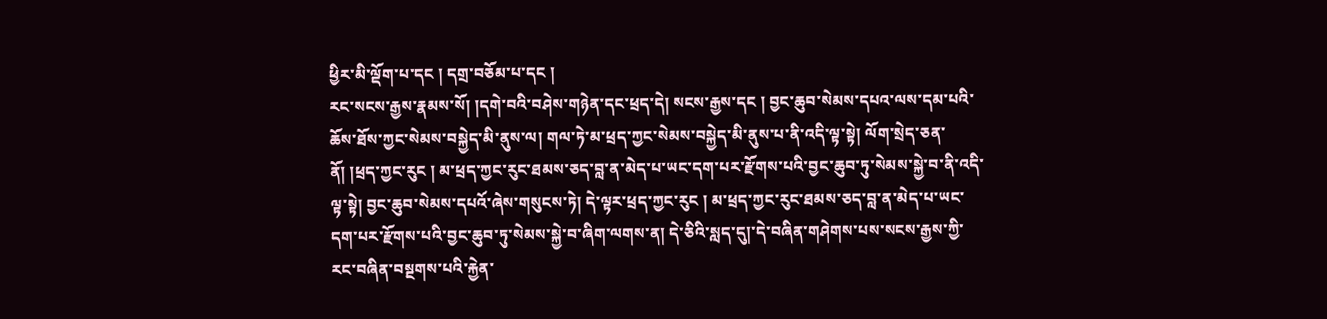ཕྱིར་མི་ལྡོག་པ་དང ། དགྲ་བཅོམ་པ་དང །
རང་སངས་རྒྱས་རྣམས་སོ། །དགེ་བའི་བཤེས་གཉེན་དང་ཕྲད་དེ། སངས་རྒྱས་དང ། བྱང་ཆུབ་སེམས་དཔའ་ལས་དམ་པའི་ཆོས་ཐོས་ཀྱང་སེམས་བསྐྱེད་མི་ནུས་ལ། གལ་ཏེ་མ་ཕྲད་ཀྱང་སེམས་བསྐྱེད་མི་ནུས་པ་ནི་འདི་ལྟ་སྟེ། ལོག་སྲེད་ཅན་ནོ། །ཕྲད་ཀྱང་རུང ། མ་ཕྲད་ཀྱང་རུང་ཐམས་ཅད་བླ་ན་མེད་པ་ཡང་དག་པར་རྫོགས་པའི་བྱང་ཆུབ་ཏུ་སེམས་སྐྱེ་བ་ནི་འདི་ལྟ་སྟེ། བྱང་ཆུབ་སེམས་དཔའོ་ཞེས་གསུངས་ཏེ། དེ་ལྟར་ཕྲད་ཀྱང་རུང ། མ་ཕྲད་ཀྱང་རུང་ཐམས་ཅད་བླ་ན་མེད་པ་ཡང་དག་པར་རྫོགས་པའི་བྱང་ཆུབ་ཏུ་སེམས་སྐྱེ་བ་ཞིག་ལགས་ན། དེ་ཅིའི་སླད་དུ།་དེ་བཞིན་གཤེགས་པས་སངས་རྒྱས་ཀྱི་རང་བཞིན་བསྔགས་པའི་རྐྱེན་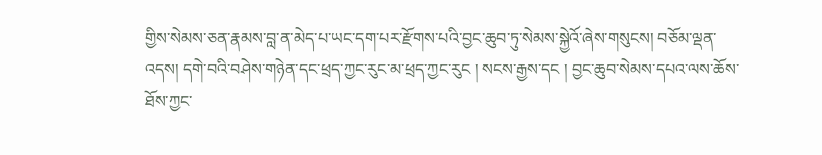གྱིས་སེམས་ཅན་རྣམས་བླ་ན་མེད་པ་ཡང་དག་པར་རྫོགས་པའི་བྱང་ཆུབ་ཏུ་སེམས་སྐྱེའོ་ཞེས་གསུངས། བཅོམ་ལྡན་འདས། དགེ་བའི་བཤེས་གཉེན་དང་ཕྲད་ཀྱང་རུང་མ་ཕྲད་ཀྱང་རུང ། སངས་རྒྱས་དང ། བྱང་ཆུབ་སེམས་དཔའ་ལས་ཆོས་ཐོས་ཀྱང་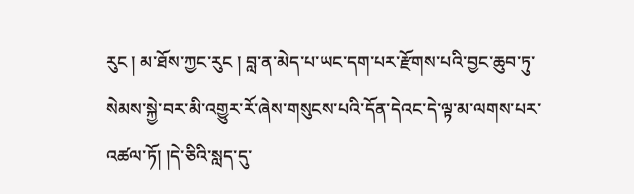རུང ། མ་ཐོས་ཀྱང་རུང ། བླ་ན་མེད་པ་ཡང་དག་པར་རྫོགས་པའི་བྱང་ཆུབ་ཏུ་སེམས་སྐྱེ་བར་མི་འགྱུར་རོ་ཞེས་གསུངས་པའི་དོན་དེའང་དེ་ལྟ་མ་ལགས་པར་འཚལ་ཏོ། །དེ་ཅིའི་སླད་དུ་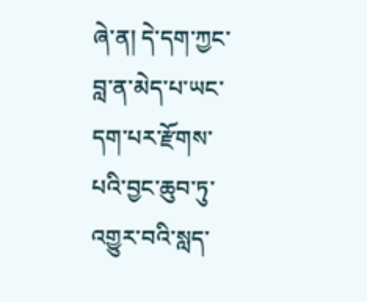ཞེ་ན། དེ་དག་ཀྱང་བླ་ན་མེད་པ་ཡང་དག་པར་རྫོགས་པའི་བྱང་ཆུབ་ཏུ་འགྱུར་བའི་སླད་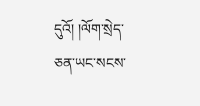དུའོ། །ལོག་སྲེད་ཅན་ཡང་སངས་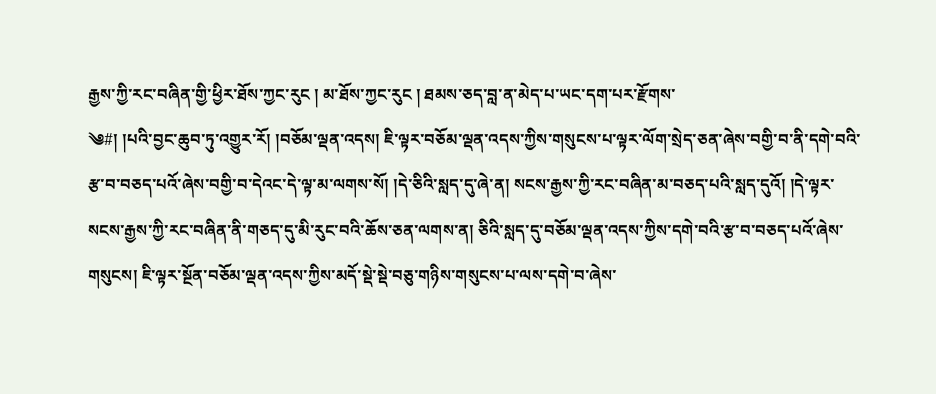རྒྱས་ཀྱི་རང་བཞིན་གྱི་ཕྱིར་ཐོས་ཀྱང་རུང ། མ་ཐོས་ཀྱང་རུང ། ཐམས་ཅད་བླ་ན་མེད་པ་ཡང་དག་པར་རྫོགས་
༄#། །པའི་བྱང་ཆུབ་ཏུ་འགྱུར་རོ། །བཅོམ་ལྡན་འདས། ཇི་ལྟར་བཅོམ་ལྡན་འདས་ཀྱིས་གསུངས་པ་ལྟར་ལོག་སྲེད་ཅན་ཞེས་བགྱི་བ་ནི་དགེ་བའི་རྩ་བ་བཅད་པའོ་ཞེས་བགྱི་བ་དེའང་དེ་ལྟ་མ་ལགས་སོ། །དེ་ཅིའི་སླད་དུ་ཞེ་ན། སངས་རྒྱས་ཀྱི་རང་བཞིན་མ་བཅད་པའི་སླད་དུའོ། །དེ་ལྟར་སངས་རྒྱས་ཀྱི་རང་བཞིན་ནི་གཅད་དུ་མི་རུང་བའི་ཆོས་ཅན་ལགས་ན། ཅིའི་སླད་དུ་བཅོམ་ལྡན་འདས་ཀྱིས་དགེ་བའི་རྩ་བ་བཅད་པའོ་ཞེས་གསུངས། ཇི་ལྟར་སྔོན་བཅོམ་ལྡན་འདས་ཀྱིས་མདོ་སྡེ་སྡེ་བཅུ་གཉིས་གསུངས་པ་ལས་དགེ་བ་ཞེས་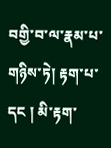བགྱི་བ་ལ་རྣམ་པ་གཉིས་ཏེ། རྟག་པ་དང ། མི་རྟག་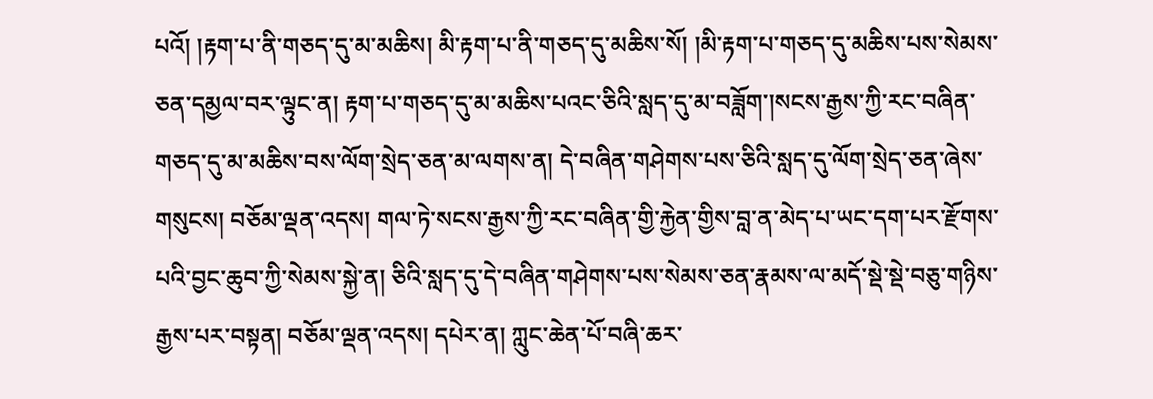པའོ། །རྟག་པ་ནི་གཅད་དུ་མ་མཆིས། མི་རྟག་པ་ནི་གཅད་དུ་མཆིས་སོ། །མི་རྟག་པ་གཅད་དུ་མཆིས་པས་སེམས་ཅན་དམྱལ་བར་ལྟུང་ན། རྟག་པ་གཅད་དུ་མ་མཆིས་པའང་ཅིའི་སླད་དུ་མ་བཟློག་།སངས་རྒྱས་ཀྱི་རང་བཞིན་གཅད་དུ་མ་མཆིས་བས་ལོག་སྲེད་ཅན་མ་ལགས་ན། དེ་བཞིན་གཤེགས་པས་ཅིའི་སླད་དུ་ལོག་སྲེད་ཅན་ཞེས་གསུངས། བཅོམ་ལྡན་འདས། གལ་ཏེ་སངས་རྒྱས་ཀྱི་རང་བཞིན་གྱི་རྐྱེན་གྱིས་བླ་ན་མེད་པ་ཡང་དག་པར་རྫོགས་པའི་བྱང་ཆུབ་ཀྱི་སེམས་སྐྱེ་ན། ཅིའི་སླད་དུ་དེ་བཞིན་གཤེགས་པས་སེམས་ཅན་རྣམས་ལ་མདོ་སྡེ་སྡེ་བཅུ་གཉིས་རྒྱས་པར་བསྟན། བཅོམ་ལྡན་འདས། དཔེར་ན། ཀླུང་ཆེན་པོ་བཞི་ཆར་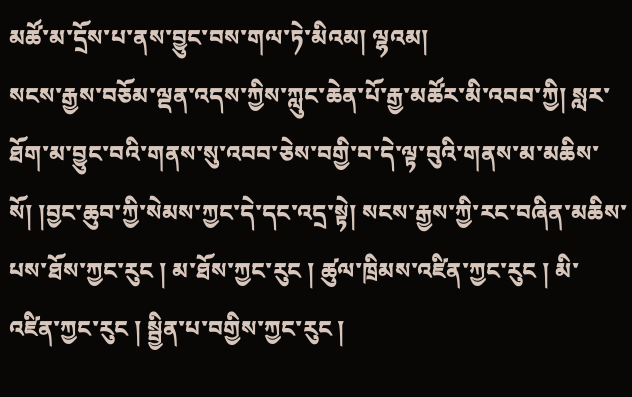མཚོ་མ་དྲོས་པ་ནས་བྱུང་བས་གལ་ཏེ་མིའམ། ལྷའམ།
སངས་རྒྱས་བཅོམ་ལྡན་འདས་ཀྱིས་ཀླུང་ཆེན་པོ་རྒྱ་མཚོར་མི་འབབ་ཀྱི། སླར་ཐོག་མ་བྱུང་བའི་གནས་སུ་འབབ་ཅེས་བགྱི་བ་དེ་ལྟ་བུའི་གནས་མ་མཆིས་སོ། །བྱང་ཆུབ་ཀྱི་སེམས་ཀྱང་དེ་དང་འདྲ་སྟེ། སངས་རྒྱས་ཀྱི་རང་བཞིན་མཆིས་པས་ཐོས་ཀྱང་རུང ། མ་ཐོས་ཀྱང་རུང ། ཚུལ་ཁྲིམས་འཛིན་ཀྱང་རུང ། མི་འཛིན་ཀྱང་རུང ། སྦྱིན་པ་བགྱིས་ཀྱང་རུང །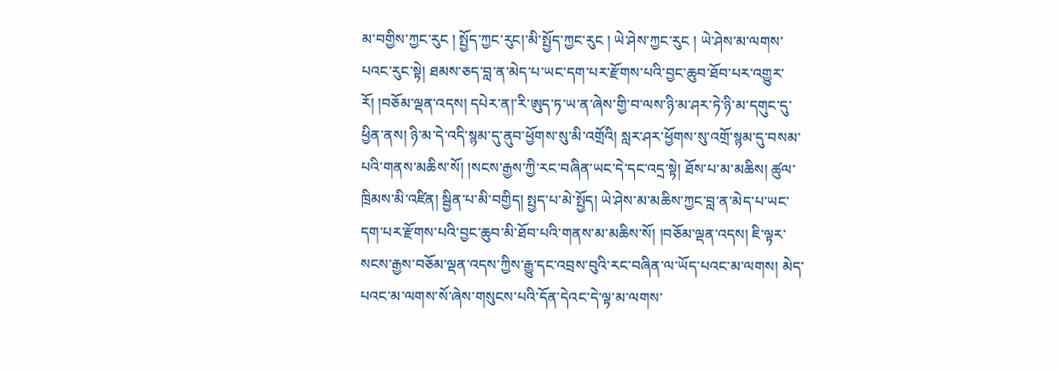མ་བགྱིས་ཀྱང་རུང ། སྤྱོད་ཀྱང་རུང།་མི་སྤྱོད་ཀྱང་རུང ། ཡེ་ཤེས་ཀྱང་རུང ། ཡེ་ཤེས་མ་ལགས་པའང་རུང་སྟེ། ཐམས་ཅད་བླ་ན་མེད་པ་ཡང་དག་པར་རྫོགས་པའི་བྱང་ཆུབ་ཐོབ་པར་འགྱུར་རོ། །བཅོམ་ལྡན་འདས། དཔེར་ན།་རི་ཨུད་ཏ་ཡ་ན་ཞེས་གྱི་བ་ལས་ཉི་མ་ཤར་ཏེ་ཉི་མ་དགུང་དུ་ཕྱིན་ནས། ཉི་མ་དེ་འདི་སྙམ་དུ་ནུབ་ཕྱོགས་སུ་མི་འགྲོའི། སླར་ཤར་ཕྱོགས་སུ་འགྲོ་སྙམ་དུ་བསམ་པའི་གནས་མཆིས་སོ། །སངས་རྒྱས་ཀྱི་རང་བཞིན་ཡང་དེ་དང་འདྲ་སྟེ། ཐོས་པ་མ་མཆིས། ཚུལ་ཁྲིམས་མི་འཛིན། སྦྱིན་པ་མི་བགྱིད། སྤྱད་པ་མེ་སྤྱོད། ཡེ་ཤེས་མ་མཆིས་ཀྱང་བླ་ན་མེད་པ་ཡང་དག་པར་རྫོགས་པའི་བྱང་ཆུབ་མི་ཐོབ་པའི་གནས་མ་མཆིས་སོ། །བཅོམ་ལྡན་འདས། ཇི་ལྟར་སངས་རྒྱས་བཅོམ་ལྡན་འདས་ཀྱིས་རྒྱུ་དང་འབྲས་བུའི་རང་བཞིན་ལ་ཡོད་པའང་མ་ལགས། མེད་པའང་མ་ལགས་སོ་ཞེས་གསུངས་པའི་དོན་དེའང་དེ་ལྟ་མ་ལགས་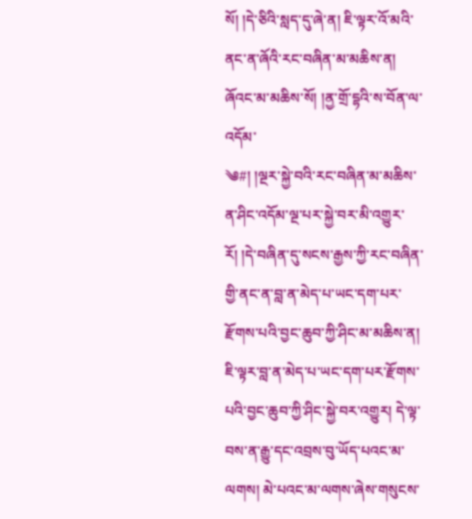སོ། །དེ་ཅིའི་སླད་དུ་ཞེ་ན། ཇི་ལྟར་འོ་མའི་ནང་ན་ཞོའི་རང་བཞིན་མ་མཆིས་ན། ཞོའང་མ་མཆིས་སོ། །ནྱ་གྲོ་དྷའི་ས་བོན་ལ་འདོམ་
༄#། །ལྔར་སྐྱེ་བའི་རང་བཞིན་མ་མཆིས་ན་ཤིང་འདོམ་ལྔ་པར་སྐྱེ་བར་མི་འགྱུར་རོ། །དེ་བཞིན་དུ་སངས་རྒྱས་ཀྱི་རང་བཞིན་གྱི་ནང་ན་བླ་ན་མེད་པ་ཡང་དག་པར་རྫོགས་པའི་བྱང་ཆུབ་ཀྱི་ཤིང་མ་མཆིས་ན། ཇི་ལྟར་བླ་ན་མེད་པ་ཡང་དག་པར་རྫོགས་པའི་བྱང་ཆུབ་ཀྱི་ཤིང་སྐྱེ་བར་འགྱུར། དེ་ལྟ་བས་ན་རྒྱུ་དང་འབྲས་བུ་ཡོད་པའང་མ་ལགས། མེ་པའང་མ་ལགས་ཞེས་གསུངས་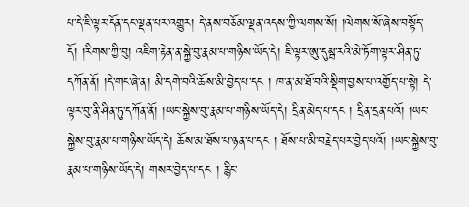པ་དེ་ཇི་ལྟར་དོན་དང་ལྡན་པར་འགྱུར། དེ་ནས་བཅོམ་ལྡན་འདས་ཀྱི་ལགས་སོ། །ལེགས་སོ་ཞེས་བསྟོད་དོ། །རིགས་ཀྱི་བུ། འཇིག་རྟེན་ན་སྐྱེ་བུ་རྣམ་པ་གཉིས་ཡོད་དེ། ཇི་ལྟར་ཨུ་དུམྦ་རའི་མེ་ཏོག་ལྟར་ཤིན་ཏུ་དཀོན་ནོ། །དེ་གང་ཞེ་ན། མི་དགེ་བའི་ཆོས་མི་བྱེད་པ་དང ། ཁ་ན་མ་ཐོ་བའི་སྡིག་བྱས་པ་འགྱོད་པ་སྟེ། དེ་ལྟར་བུ་ནི་ཤིན་ཏུ་དཀོན་ནོ། །ཡང་སྐྱེས་བུ་རྣམ་པ་གཉིས་ཡོད་དེ། དྲིན་མེད་པ་དང ། དྲིན་དྲན་པའོ། །ཡང་སྐྱེས་བུ་རྣམ་པ་གཉིས་ཡོད་དེ། ཆོས་མ་ཐོས་པ་ཉན་པ་དང ། ཐོས་པ་མི་བརྗེད་པར་བྱེད་པའོ། །ཡང་སྐྱེས་བུ་རྣམ་པ་གཉིས་ཡོད་དེ། གསར་བྱེད་པ་དང ། རྙིང་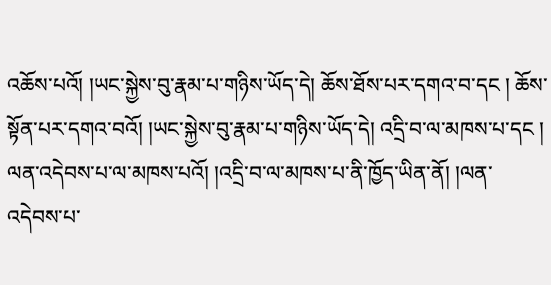འཆོས་པའོ། །ཡང་སྐྱེས་བུ་རྣམ་པ་གཉིས་ཡོད་དེ། ཆོས་ཐོས་པར་དགའ་བ་དང ། ཆོས་སྟོན་པར་དགའ་བའོ། །ཡང་སྐྱེས་བུ་རྣམ་པ་གཉིས་ཡོད་དེ། འདྲི་བ་ལ་མཁས་པ་དང ། ལན་འདེབས་པ་ལ་མཁས་པའོ། །འདྲི་བ་ལ་མཁས་པ་ནི་ཁྱོད་ཡིན་ནོ། །ལན་འདེབས་པ་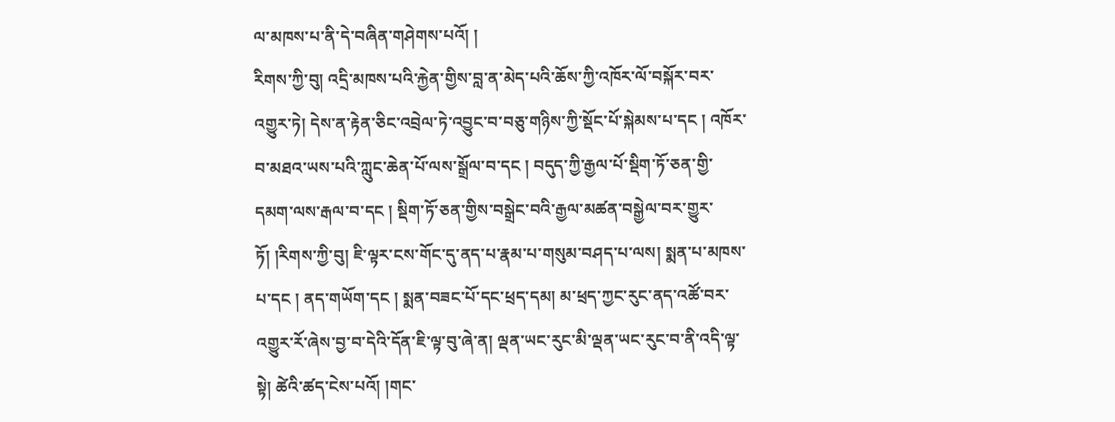ལ་མཁས་པ་ནི་དེ་བཞིན་གཤེགས་པའོ། །
རིགས་ཀྱི་བུ། འདྲི་མཁས་པའི་རྐྱེན་གྱིས་བླ་ན་མེད་པའི་ཆོས་ཀྱི་འཁོར་ལོ་བསྐོར་བར་འགྱུར་ཏེ། དེས་ན་རྟེན་ཅིང་འབྲེལ་ཏེ་འབྱུང་བ་བཅུ་གཉིས་ཀྱི་སྡོང་པོ་སྐེམས་པ་དང ། འཁོར་བ་མཐའ་ཡས་པའི་ཀླུང་ཆེན་པོ་ལས་སྒྲོལ་བ་དང ། བདུད་ཀྱི་རྒྱལ་པོ་སྡིག་ཏོ་ཅན་གྱི་དམག་ལས་རྒལ་བ་དང ། སྡིག་ཏོ་ཅན་གྱིས་བསྒྲེང་བའི་རྒྱལ་མཚན་བསྒྱེལ་བར་གྱུར་ཏོ། །རིགས་ཀྱི་བུ། ཇི་ལྟར་ངས་གོང་དུ་ནད་པ་རྣམ་པ་གསུམ་བཤད་པ་ལས། སྨན་པ་མཁས་པ་དང ། ནད་གཡོག་དང ། སྨན་བཟང་པོ་དང་ཕྲད་དམ། མ་ཕྲད་ཀྱང་རུང་ནད་འཚོ་བར་འགྱུར་རོ་ཞེས་བྱ་བ་དེའི་དོན་ཇི་ལྟ་བུ་ཞེ་ན། ལྡན་ཡང་རུང་མི་ལྡན་ཡང་རུང་བ་ནི་འདི་ལྟ་སྟེ། ཚེའི་ཚད་ངེས་པའོ། །གང་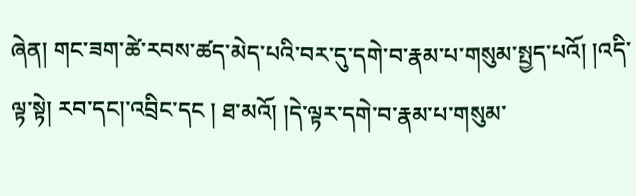ཞེན། གང་ཟག་ཚེ་རབས་ཚད་མེད་པའི་བར་དུ་དགེ་བ་རྣམ་པ་གསུམ་སྤྱད་པའོ། །འདི་ལྟ་སྟེ། རབ་དང།་འབྲིང་དང ། ཐ་མའོ། །དེ་ལྟར་དགེ་བ་རྣམ་པ་གསུམ་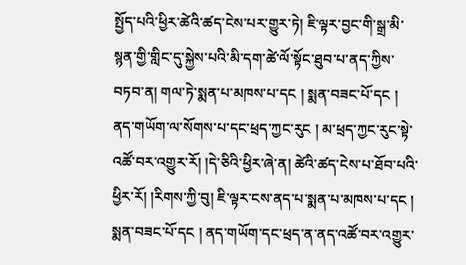སྤྱོད་པའི་ཕྱིར་ཚེའི་ཚད་ངེས་པར་གྱུར་ཏེ། ཇི་ལྟར་བྱང་གི་སྒྲ་མི་སྙན་གྱི་གླིང་དུ་སྐྱེས་པའི་མི་དག་ཚེ་ལོ་སྟོང་ཐུབ་པ་ནད་ཀྱིས་བཏབ་ན། གལ་ཏེ་སྨན་པ་མཁས་པ་དང ། སྨན་བཟང་པོ་དང ། ནད་གཡོག་ལ་སོགས་པ་དང་ཕྲད་ཀྱང་རུང ། མ་ཕྲད་ཀྱང་རུང་སྟེ་འཚོ་བར་འགྱུར་རོ། །དེ་ཅིའི་ཕྱིར་ཞེ་ན། ཚེའི་ཚད་ངེས་པ་ཐོབ་པའི་ཕྱིར་རོ། །རིགས་ཀྱི་བུ། ཇི་ལྟར་ངས་ནད་པ་སྨན་པ་མཁས་པ་དང ། སྨན་བཟང་པོ་དང ། ནད་གཡོག་དང་ཕྲད་ན་ནད་འཚོ་བར་འགྱུར་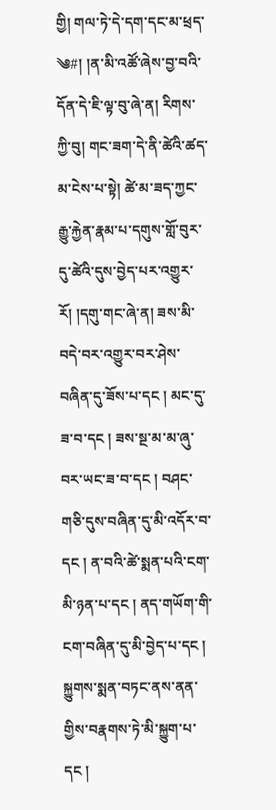གྱི། གལ་ཏེ་དེ་དག་དང་མ་ཕྲད་
༄#། །ན་མི་འཚོ་ཞེས་བྱ་བའི་དོན་དེ་ཇི་ལྟ་བུ་ཞེ་ན། རིགས་ཀྱི་བུ། གང་ཟག་དེ་ནི་ཚེའི་ཚད་མ་ངེས་པ་སྟེ། ཚེ་མ་ཟད་ཀྱང་རྒྱུ་རྐྱེན་རྣམ་པ་དགུས་གློ་བུར་དུ་ཚེའི་དུས་བྱེད་པར་འགྱུར་རོ། །དགུ་གང་ཞེ་ན། ཟས་མི་བདེ་བར་འགྱུར་བར་ཤེས་བཞིན་དུ་ཟོས་པ་དང ། མང་དུ་ཟ་བ་དང ། ཟས་སྔ་མ་མ་ཞུ་བར་ཡང་ཟ་བ་དང ། བཤང་གཅི་དུས་བཞིན་དུ་མི་འདོར་བ་དང ། ན་བའི་ཚེ་སྨན་པའི་ངག་མི་ཉན་པ་དང ། ནད་གཡོག་གི་ངག་བཞིན་དུ་མི་བྱེད་པ་དང ། སྐྱུགས་སྨན་བཏང་ནས་ནན་གྱིས་བརྣགས་ཏེ་མི་སྐྱུག་པ་དང །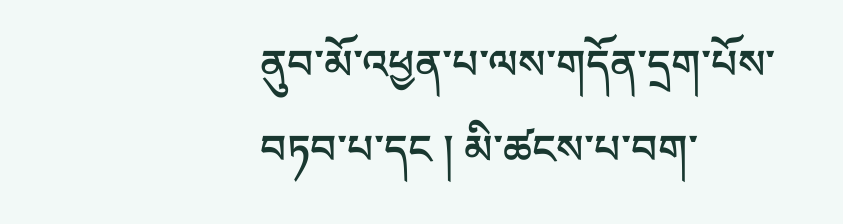ནུབ་མོ་འཕྱན་པ་ལས་གདོན་དྲག་པོས་བཏབ་པ་དང ། མི་ཚངས་པ་བག་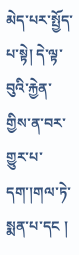མེད་པར་སྤྱོད་པ་སྟེ། དེ་ལྟ་བུའི་རྐྱེན་གྱིས་ན་བར་གྱུར་པ་དག་།གལ་ཏེ་སྨན་པ་དང །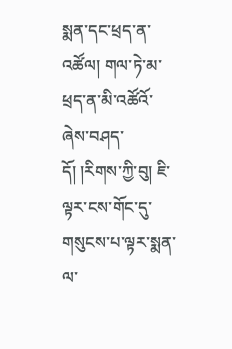སྨན་དང་ཕྲད་ན་འཚོལ། གལ་ཏེ་མ་ཕྲད་ན་མི་འཚོའོ་ཞེས་བཤད་དོ། །རིགས་ཀྱི་བུ། ཇི་ལྟར་ངས་གོང་དུ་གསུངས་པ་ལྟར་སྨན་ལ་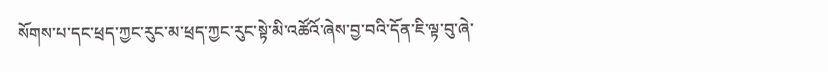སོགས་པ་དང་ཕྲད་ཀྱང་རུང་མ་ཕྲད་ཀྱང་རུང་སྟེ་མི་འཚོའོ་ཞེས་བྱ་བའི་དོན་ཇི་ལྟ་བུ་ཞེ་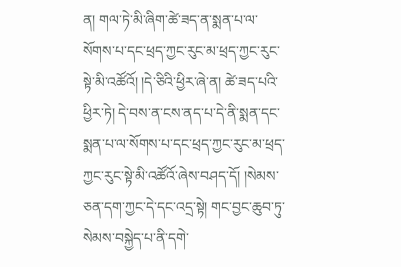ན། གལ་ཏེ་མི་ཞིག་ཚེ་ཟད་ན་སྨན་པ་ལ་སོགས་པ་དང་ཕྲད་ཀྱང་རུང་མ་ཕྲད་ཀྱང་རུང་སྟེ་མི་འཚོའོ། །དེ་ཅིའི་ཕྱིར་ཞེ་ན། ཚེ་ཟད་པའི་ཕྱིར་ཏེ། དེ་བས་ན་ངས་ནད་པ་དེ་ནི་སྨན་དང་སྨན་པ་ལ་སོགས་པ་དང་ཕྲད་ཀྱང་རུང་མ་ཕྲད་ཀྱང་རུང་སྟེ་མི་འཚོའོ་ཞེས་བཤད་དོ། །སེམས་ཅན་དག་ཀྱང་དེ་དང་འདྲ་སྟེ། གང་བྱང་ཆུབ་ཏུ་སེམས་བསྐྱེད་པ་ནི་དགེ་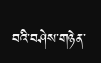བའི་བཤེས་གཉེན་